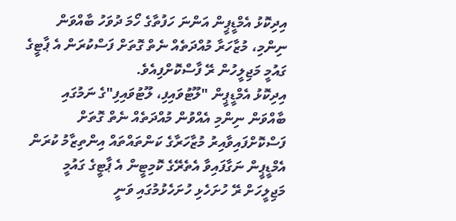އިދިކޮޅު އެމްޑީޕީން އަންނަ ހަފުތާގެ ހޯމަ ދުވަހު ބާއްވަން ނިންމި، މުޒާހަރާ މުއްދަތެއް ނެތް ގޮތަށް ފަސްކުރަން އެ ޕާޓީގެ ގައުމީ މަޖިލީހުން ރޭ ފާސްކޮށްފިއެވެ.
އިދިކޮޅު އެމްޑީޕީން "ލޫޓުވައިފި، ލޫޓުވައިފި"ގެ ނަމުގައި ބާއްވަން ނިންމި އެއްވުން މުއްދަތެއް ނެތް ގޮތަށް ފަސްކޮށްފައިވާއިރު މުޒާހަރާގެ ކަންތައްތައް އިންތިޒާމު ކުރަން އެމްޑީޕީން ނަގާފައިވާ އެތެރޭގެ ކޮމިޓީން އެ ޕާޓީގެ ގައުމީ މަޖިލީހަށް ރޭ ހުށަހެޅި ހުށަހެޅުމުގައި ވަނީ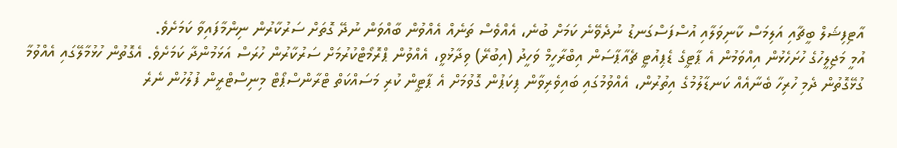އާޓިފިޝަލް ބީޗާއި އަލިމަސް ކާނިވަލާއި އުސްފަސްގަނޑު ނުދެވޭނެ ކަމަށް ބުނެ، އެއްވެސް ތަނެއް އެއްވުން ބާއްވަން ނުދޭ ގޮތަށް ސަރުކާރުން ނިންމާފައިވާ ކަމަށެވެ.
އުމީ މަޖިލީހުގެ ހުށަހެޅުން އިއްވަމުން އެ ޕާޓީގެ ޑެޕިއުޓީ ޗެއާޕާސަން އިބްރާހީމް ވަހީދު (އިބުރޭ) ވިދާޅުވީ، އެއްވުން ޕްރޮމޯޓްކުރުމަށް ސަރުކާރުން ހުރަސް އަޅަމުންދާ ކަމަށެވެ. އެގޮތުން ހުޅުމާލޭގައި އެއްވުމާ ގުޅޭގޮތުން ދެމި ހުރިހާ ބެނާއެއް ކަނޑާލުމުގެ އިތުރުން، އެއްވުމުގައި ބައިވެރިވާން ޕިކަޕުން ގޮވުމަށް އެ ޕާޓީން ކުރި މަސައްކަތް ޓްރާންސްޕޯޓް މިނިސްޓްރީން ފުލުހުން ނެރެ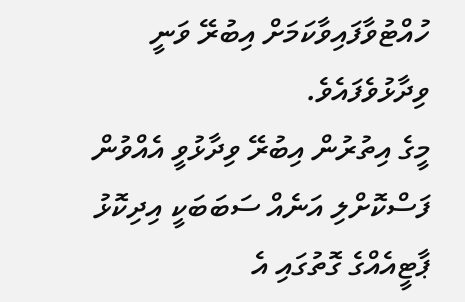ހުއްޓުވާފައިވާކަމަށް އިބުރޭ ވަނީ ވިދާޅުވެފައެވެ.
މީގެ އިތުރުން އިބުރޭ ވިދާޅުވީ އެއްވުން ފަސްކޮށްލި އަނެއް ސަބަބަކީ އިދިކޮޅު ޕާޓީއެއްގެ ގޮތުގައި އެ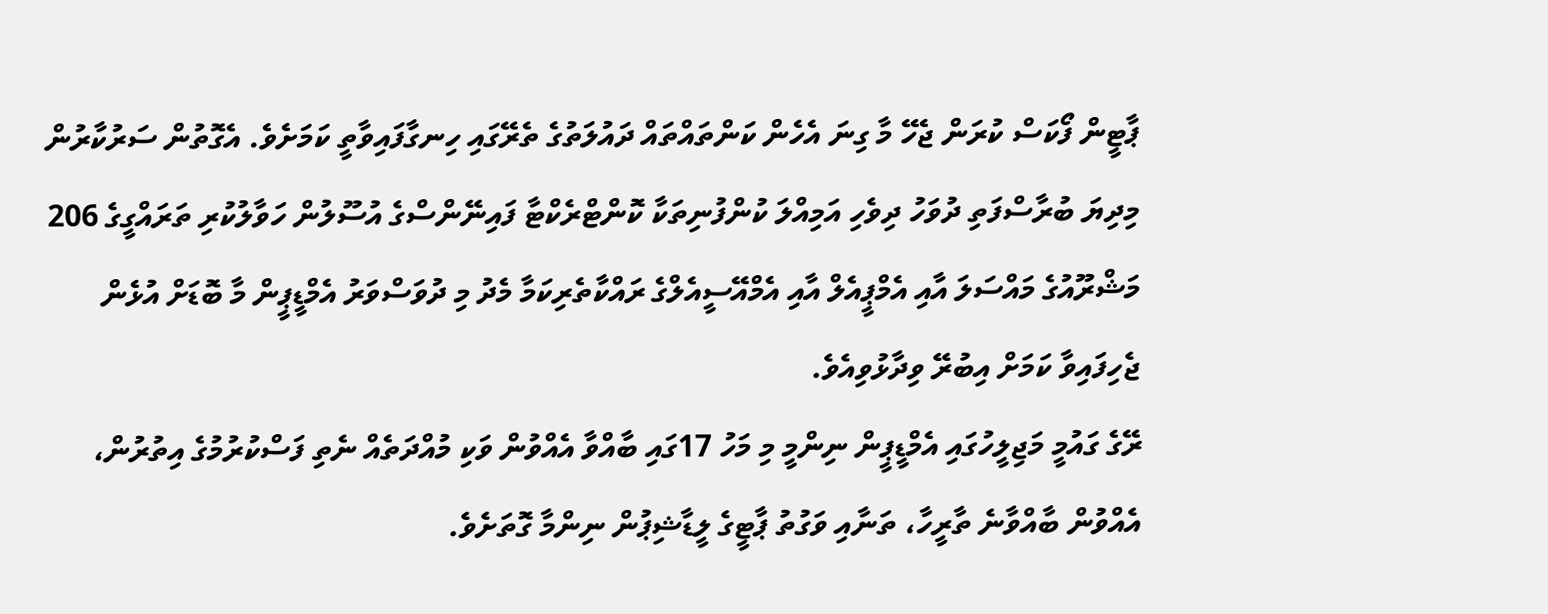ޕާޓީން ފޯކަސް ކުރަން ޖެހޭ މާ ގިނަ އެހެން ކަންތައްތައް ދައުލަތުގެ ތެރޭގައި ހިނގާފައިވާތީ ކަމަށެވެ. އެގޮތުން ސަރުކާރުން މިދިޔަ ބުރާސްފަތި ދުވަހު ދިވެހި އަމިއްލަ ކުންފުނިތަކާ ކޮންޓްރެކްޓާ ފައިނޭންސްގެ އުސޫލުން ހަވާލުކުރި ތަރައްގީގެ 206 މަޝްރޫއުގެ މައްސަލަ އާއި އެމްޕީއެލް އާއި އެމްއޭސީއެލްގެ ރައްކާތެރިކަމާ މެދު މި ދުވަސްވަރު އެމްޑީޕީން މާ ބޮޑަށް އުޅެން ޖެހިފައިވާ ކަމަށް އިބުރޭ ވިދާޅުވިއެވެ.
ރޭގެ ގައުމީ މަޖިލީހުގައި އެމްޑީޕީން ނިންމީ މި މަހު 17ގައި ބާއްވާ އެއްވުން ވަކި މުއްދަތެއް ނެތި ފަސްކުރުމުގެ އިތުރުން، އެއްވުން ބާއްވާނެ ތާރީހާ، ތަނާއި ވަގުތު ޕާޓީގެ ލީޑާޝިޕުން ނިންމާ ގޮތަށެވެ.